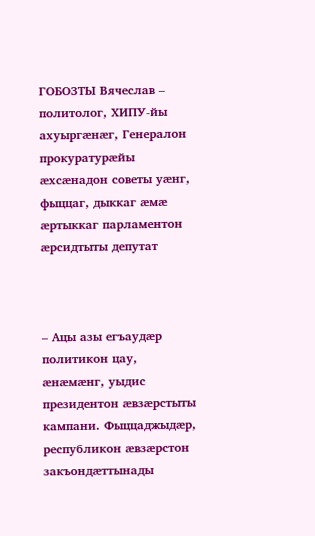ГОБОЗТЫ Вячеслав – политолог, ХИПУ-йы ахуыргæнæг, Генералон прокуратурæйы æхсæнадон советы уӕнг, фыццаг, дыккаг ӕмӕ ӕртыккаг парламентон ӕрсидтыты депутат



– Ацы азы егъаудæр политикон цау, æнæмæнг, уыдис президентон æвзæрстыты кампани. Фыццаджыдæр, республикон æвзæрстон закъондæттынады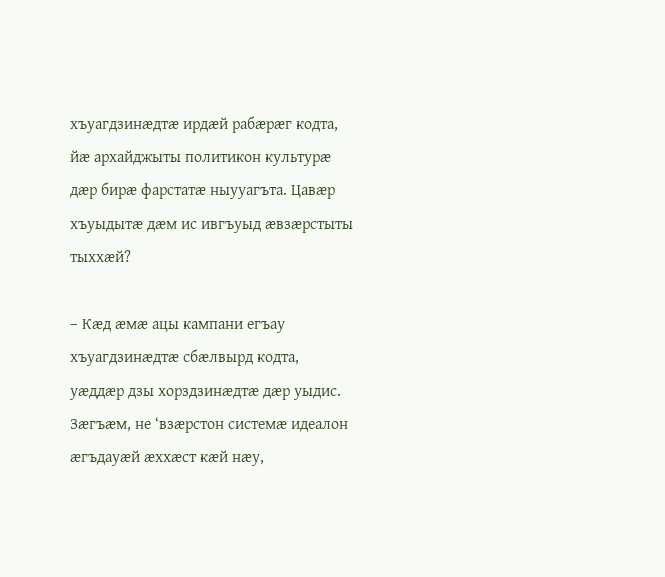хъуагдзинæдтæ ирдæй рабæрæг кодта, йæ архайджыты политикон культурæ дæр бирæ фарстатæ ныууагъта. Цавæр хъуыдытӕ дӕм ис ивгъуыд ӕвзӕрстыты тыххӕй?

– Кæд æмæ ацы кампани егъау хъуагдзинæдтæ сбæлвырд кодта, уæддæр дзы хорздзинæдтæ дӕр уыдис. Зæгъæм, не ‘взæрстон системæ идеалон æгъдауæй æххæст кæй нæу,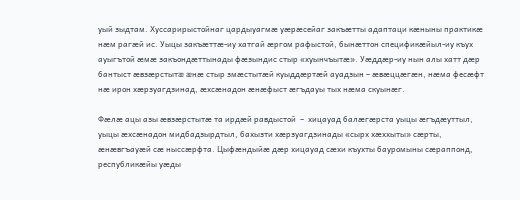уый зыдтам. Хуссарирыстойнаг цардыуагмæ уæрæсейаг закъæтты адаптаци кæныны практикæ нæм рагæй ис. Уыцы закъæттæ-иу хатгай æргом рафыстой, бынæттон спецификæйыл-иу къух ауыгътой æмæ закъондæттынады фæзындис стыр «хуынчъытæ». Уæддæр-иу нын алы хатт дæр бантыст æвзæрстытæ æнæ стыр змæстытæй куыддæртæй ауадзын – æвæццæгæн, нæма фесæфт нæ ирон хæрзуагдзинад, æхсæнадон æнæфыст æгъдауы тых нæма скуынæг.

Фæлæ ацы азы æвзæрстытæ та ирдæй равдыстой  –  хицауад балæгæрста уыцы æгъдæуттыл, уыцы æхсæнадон мидбадзырдтыл, бахызти хæрзуагдзинады «сырх хæххыты» сæрты, æнæвгъауæй сæ ныссæрфта. Цыфæндыйæ дæр хицауад сæхи къухты бауромыны сæраппонд, республикæйы уæды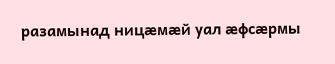разамынад ницæмæй уал æфсæрмы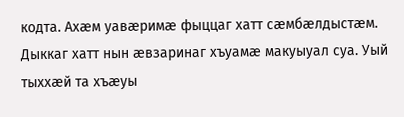кодта. Ахæм уавæримæ фыццаг хатт сæмбæлдыстæм. Дыккаг хатт нын æвзаринаг хъуамæ макуыуал суа. Уый тыххæй та хъæуы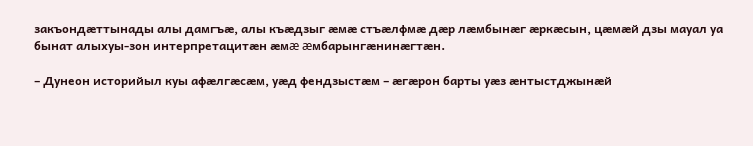закъондæттынады алы дамгъæ, алы къæдзыг æмæ стъæлфмæ дæр лæмбынæг æркæсын, цæмæй дзы мауал уа бынат алыхуы-зон интерпретацитæн æмæ æмбарынгæнинæгтæн.

– Дунеон историйыл куы афæлгæсæм, уæд фендзыстæм – æгæрон барты уæз æнтыстджынæй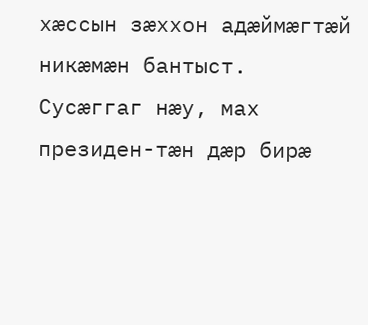хæссын зæххон адæймӕгтӕй никӕмӕн бантыст. Сусӕггаг нӕу, мах президен-тӕн дӕр бирӕ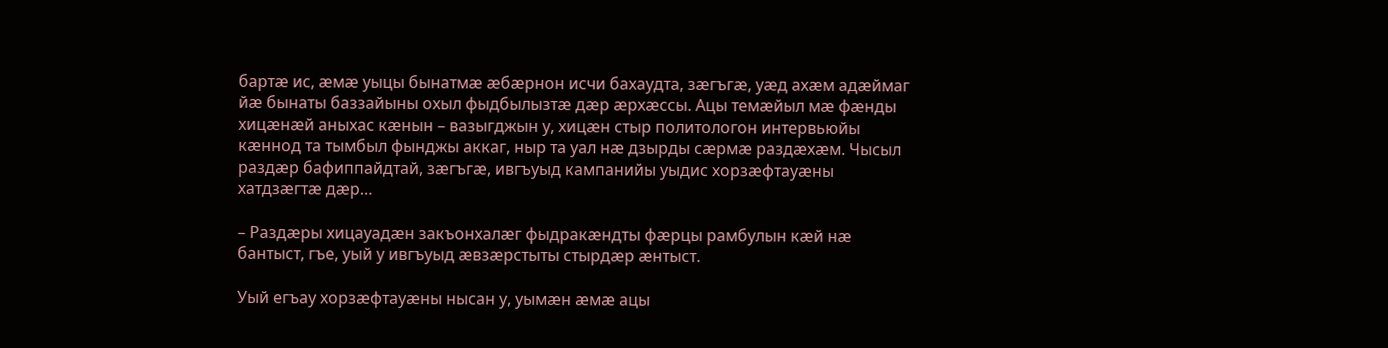бартӕ ис, ӕмӕ уыцы бынатмӕ ӕбӕрнон исчи бахаудта, зӕгъгӕ, уӕд ахӕм адӕймаг йӕ бынаты баззайыны охыл фыдбылызтӕ дӕр ӕрхӕссы. Ацы темӕйыл мӕ фӕнды хицӕнӕй аныхас кӕнын – вазыгджын у, хицӕн стыр политологон интервьюйы кӕннод та тымбыл фынджы аккаг, ныр та уал нæ дзырды сæрмæ раздæхæм. Чысыл раздæр бафиппайдтай, зæгъгæ, ивгъуыд кампанийы уыдис хорзæфтауӕны хатдзӕгтӕ дæр…

– Раздӕры хицауадӕн закъонхалæг фыдракæндты фæрцы рамбулын кæй нæ бантыст, гъе, уый у ивгъуыд æвзæрстыты стырдæр æнтыст.

Уый егъау хорзæфтауæны нысан у, уымæн æмæ ацы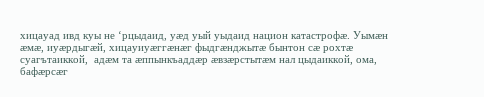хицауад ивд куы не ‘рцыдаид, уæд уый уыдаид национ катастрофæ. Уымæн æмæ, иуæрдыгæй, хицауиуæггæнæг фыдгæнджытæ бынтон сæ рохтæ суагътаиккой,  адæм та æппынкъаддæр æвзæрстытæм нал цыдаиккой, ома, бафæрсæг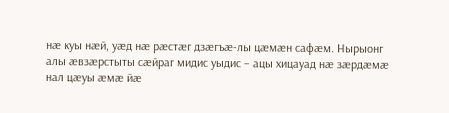нæ куы нæй, уæд нæ рæстæг дзæгъæ-лы цæмæн сафæм. Нырыонг алы æвзæрстыты сæйраг мидис уыдис – ацы хицауад нæ зæрдæмæ нал цæуы æмæ йæ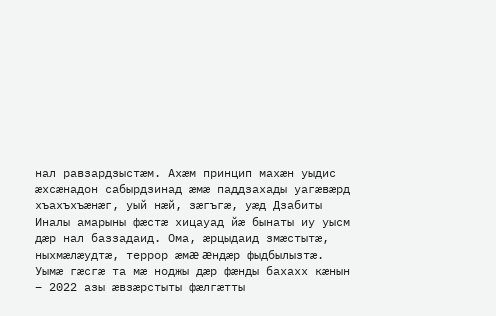нал равзардзыстӕм. Ахæм принцип махӕн уыдис æхсæнадон сабырдзинад æмæ паддзахады уагæвæрд хъахъхъæнæг, уый нæй, зæгъгæ, уæд Дзабиты Иналы амарыны фæстæ хицауад йæ бынаты иу уысм дæр нал баззадаид. Ома, æрцыдаид змæстытæ, ныхмæлæудтæ, террор æмæ æндæр фыдбылызтæ.  Уымæ гæсгæ та мæ ноджы дæр фæнды бахахх кæнын – 2022 азы æвзæрстыты фæлгæтты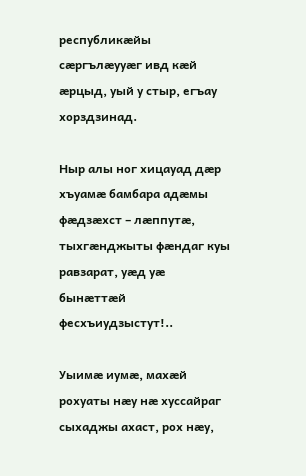республикæйы сæргълæууæг ивд кæй æрцыд, уый у стыр, егъау хорздзинад.

Ныр алы ног хицауад дæр хъуамæ бамбара адæмы фæдзæхст – лæппутæ, тыхгæнджыты фæндаг куы равзарат, уæд уæ бынæттæй фесхъиудзыстут!..

Уыимæ иумæ, махæй рохуаты нæу нæ хуссайраг сыхаджы ахаст, рох нæу,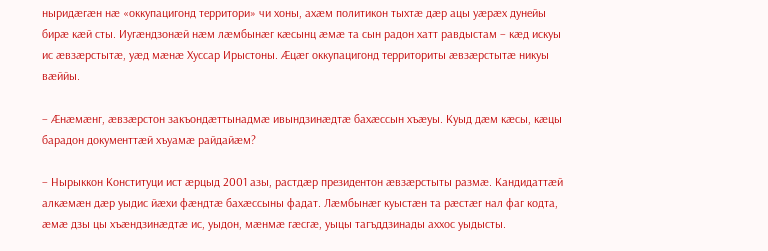ныридæгæн нæ «оккупацигонд территори» чи хоны, ахæм политикон тыхтæ дæр ацы уæрæх дунейы бирæ кæй сты. Иугæндзонæй нæм лæмбынæг кæсынц æмæ та сын радон хатт равдыстам – кæд искуы ис æвзæрстытæ, уæд мæнæ Хуссар Ирыстоны. Ӕцæг оккупацигонд территориты æвзæрстытæ никуы вæййы.

– Ӕнæмæнг, æвзæрстон закъондæттынадмæ ивындзинæдтæ бахæссын хъæуы. Куыд дæм кæсы, кæцы барадон документтæй хъуамæ райдайæм?

– Нырыккон Конституци ист æрцыд 2001 азы, растдæр президентон æвзæрстыты размæ. Кандидаттæй алкæмæн дæр уыдис йæхи фæндтæ бахæссыны фадат. Лæмбынæг куыстæн та рæстæг нал фаг кодта, æмæ дзы цы хъæндзинæдтæ ис, уыдон, мæнмæ гæсгæ, уыцы тагъддзинады аххос уыдысты.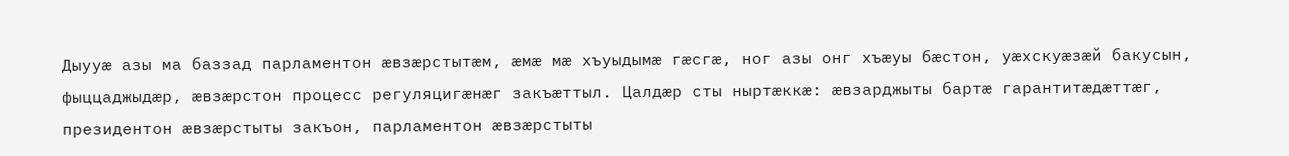Дыууæ азы ма баззад парламентон æвзæрстытæм, æмæ мæ хъуыдымæ гæсгæ, ног азы онг хъæуы бæстон, уæхскуæзæй бакусын, фыццаджыдæр, æвзæрстон процесс регуляцигæнæг закъæттыл. Цалдæр сты ныртæккæ: æвзарджыты бартæ гарантитæдæттæг, президентон æвзæрстыты закъон, парламентон æвзæрстыты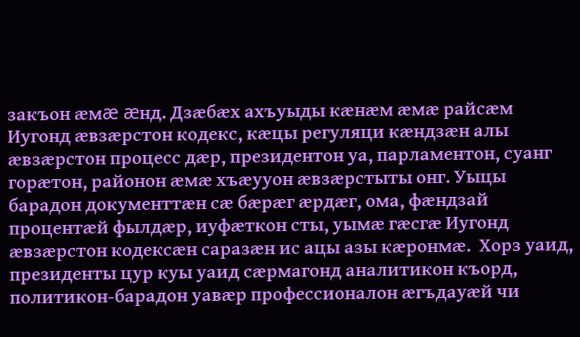закъон æмæ æнд. Дзæбæх ахъуыды кæнæм æмæ райсæм Иугонд æвзæрстон кодекс, кæцы регуляци кæндзæн алы æвзæрстон процесс дæр, президентон уа, парламентон, суанг горæтон, районон æмæ хъæууон æвзæрстыты онг. Уыцы барадон документтæн сæ бæрæг æрдæг, ома, фæндзай процентæй фылдæр, иуфæткон сты, уымæ гæсгæ Иугонд æвзæрстон кодексæн саразæн ис ацы азы кæронмæ.  Хорз уаид, президенты цур куы уаид сæрмагонд аналитикон къорд, политикон-барадон уавæр профессионалон æгъдауæй чи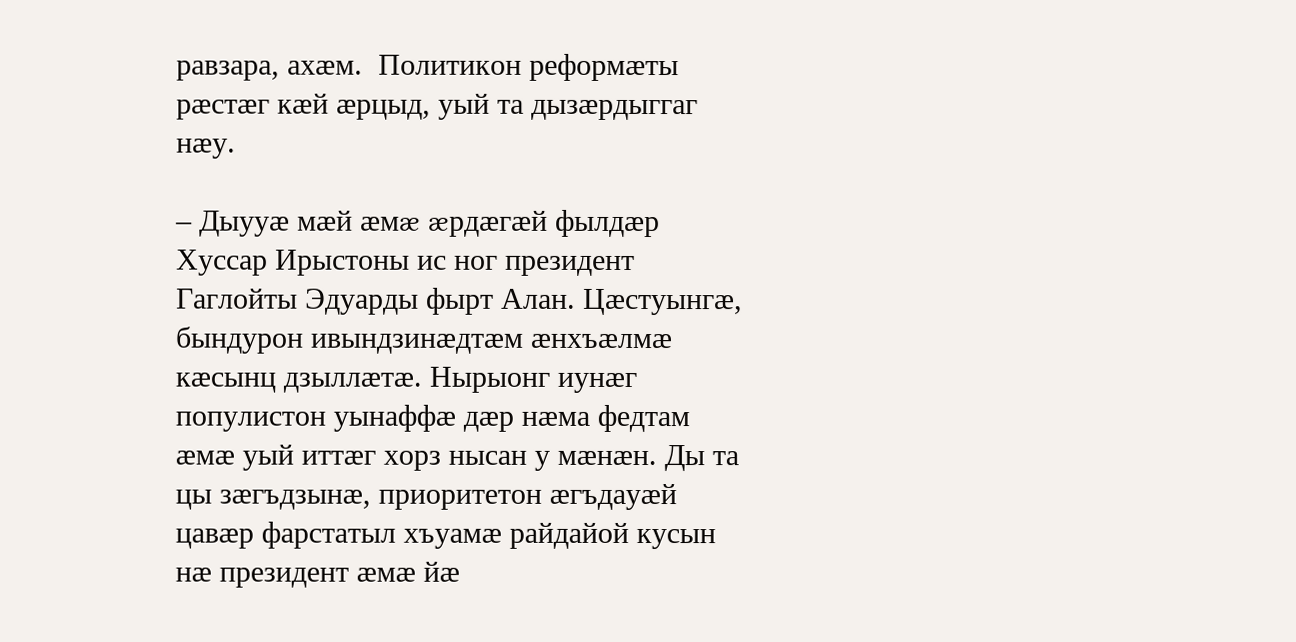равзара, ахæм.  Политикон реформæты рæстæг кæй æрцыд, уый та дызæрдыггаг нæу.

– Дыууæ мæй æмæ æрдæгæй фылдæр Хуссар Ирыстоны ис ног президент Гаглойты Эдуарды фырт Алан. Цæстуынгæ, бындурон ивындзинæдтæм æнхъæлмæ кæсынц дзыллæтæ. Нырыонг иунӕг популистон уынаффӕ дӕр нӕма федтам ӕмӕ уый иттӕг хорз нысан у мӕнӕн. Ды та цы зӕгъдзынӕ, приоритетон ӕгъдауӕй цавӕр фарстатыл хъуамӕ райдайой кусын нӕ президент ӕмӕ йӕ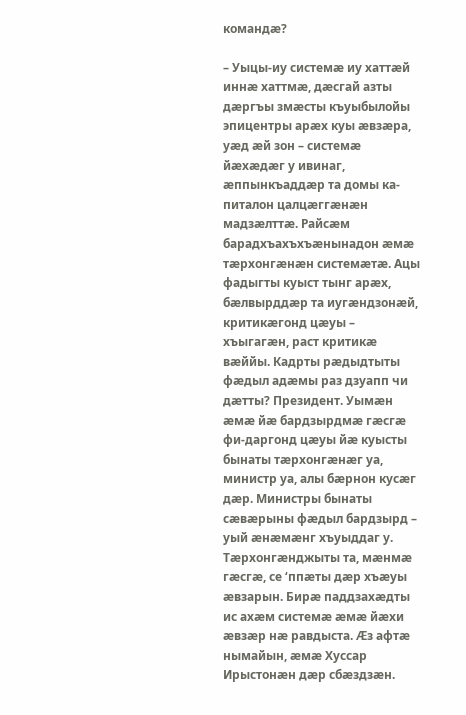командӕ?

– Уыцы-иу системӕ иу хаттӕй иннӕ хаттмӕ, дӕсгай азты дӕргъы змӕсты къуыбылойы эпицентры арӕх куы ӕвзӕра, уӕд ӕй зон – системӕ йӕхӕдӕг у ивинаг, ӕппынкъаддӕр та домы ка-питалон цалцӕггӕнӕн мадзӕлттӕ. Райсӕм барадхъахъхъӕнынадон ӕмӕ тӕрхонгӕнӕн системӕтӕ. Ацы фадыгты куыст тынг арӕх, бӕлвырддӕр та иугӕндзонӕй, критикӕгонд цӕуы – хъыгагӕн, раст критикӕ вӕййы. Кадрты рӕдыдтыты фӕдыл адӕмы раз дзуапп чи дӕтты? Президент. Уымӕн ӕмӕ йӕ бардзырдмӕ гӕсгӕ фи-даргонд цӕуы йӕ куысты бынаты тӕрхонгӕнӕг уа, министр уа, алы бӕрнон кусӕг дӕр. Министры бынаты сӕвӕрыны фӕдыл бардзырд – уый ӕнӕмӕнг хъуыддаг у. Тӕрхонгӕнджыты та, мӕнмӕ гӕсгӕ, се ‘ппӕты дӕр хъӕуы ӕвзарын. Бирӕ паддзахӕдты ис ахӕм системӕ ӕмӕ йӕхи ӕвзӕр нӕ равдыста. Ӕз афтӕ нымайын, ӕмӕ Хуссар Ирыстонӕн дӕр сбӕздзӕн.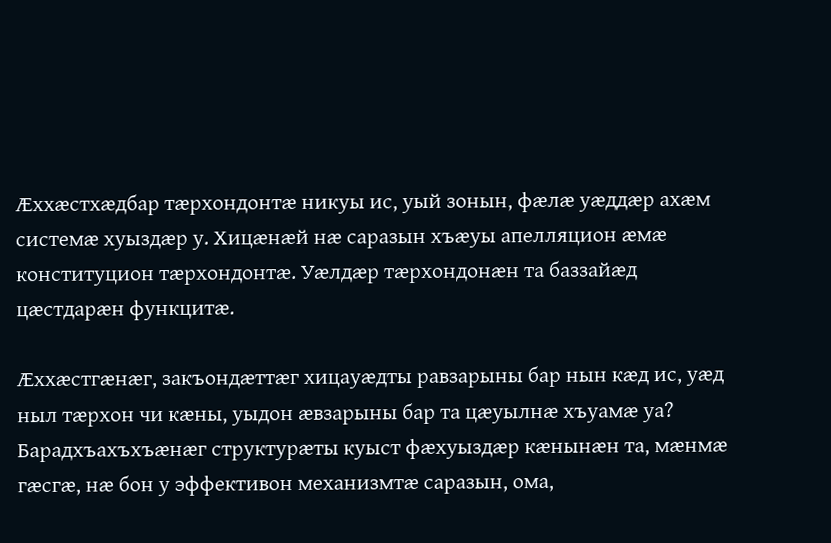Ӕххӕстхӕдбар тӕрхондонтӕ никуы ис, уый зонын, фӕлӕ уӕддӕр ахӕм системӕ хуыздӕр у. Хицӕнӕй нӕ саразын хъӕуы апелляцион ӕмӕ конституцион тӕрхондонтӕ. Уӕлдӕр тӕрхондонӕн та баззайӕд цӕстдарӕн функцитӕ.

Ӕххӕстгӕнӕг, закъондӕттӕг хицауӕдты равзарыны бар нын кӕд ис, уӕд ныл тӕрхон чи кӕны, уыдон ӕвзарыны бар та цӕуылнӕ хъуамӕ уа? Барадхъахъхъӕнæг структурӕты куыст фӕхуыздӕр кӕнынӕн та, мӕнмӕ гӕсгӕ, нӕ бон у эффективон механизмтӕ саразын, ома,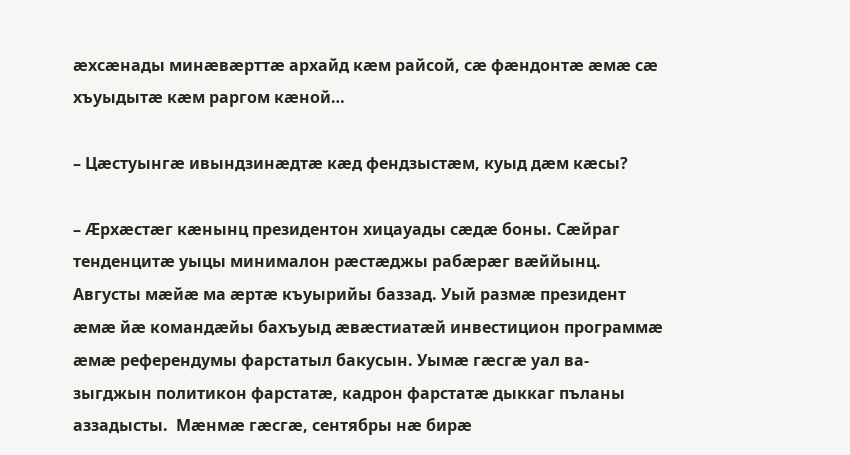ӕхсӕнады минӕвӕрттӕ архайд кӕм райсой, сӕ фӕндонтӕ ӕмӕ сӕ хъуыдытӕ кӕм раргом кӕной…

– Цӕстуынгӕ ивындзинӕдтӕ кӕд фендзыстӕм, куыд дӕм кӕсы?

– Ӕрхӕстӕг кӕнынц президентон хицауады сӕдӕ боны. Сӕйраг тенденцитӕ уыцы минималон рӕстӕджы рабӕрӕг вӕййынц. Августы мӕйӕ ма ӕртӕ къуырийы баззад. Уый размӕ президент ӕмӕ йӕ командӕйы бахъуыд ӕвӕстиатӕй инвестицион программӕ ӕмӕ референдумы фарстатыл бакусын. Уымӕ гӕсгӕ уал ва-зыгджын политикон фарстатӕ, кадрон фарстатӕ дыккаг пъланы аззадысты.  Мӕнмӕ гӕсгӕ, сентябры нӕ бирӕ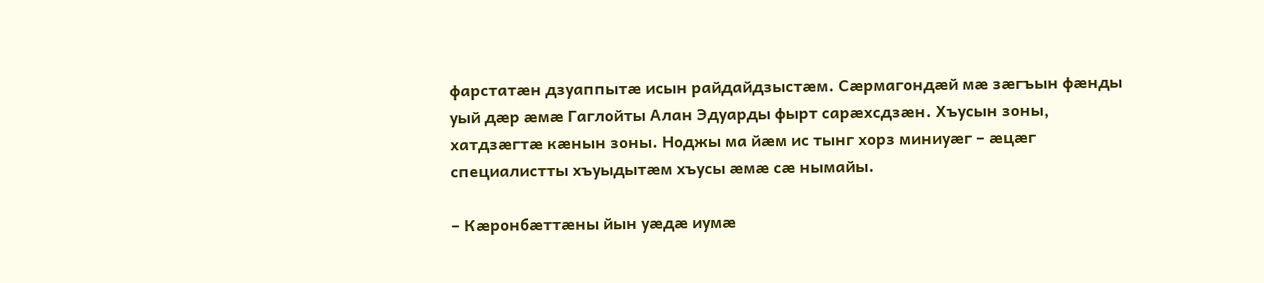фарстатӕн дзуаппытӕ исын райдайдзыстӕм. Сӕрмагондӕй мӕ зӕгъын фӕнды уый дӕр ӕмӕ Гаглойты Алан Эдуарды фырт сарӕхсдзӕн. Хъусын зоны, хатдзӕгтӕ кӕнын зоны. Ноджы ма йӕм ис тынг хорз миниуӕг – ӕцӕг специалистты хъуыдытӕм хъусы ӕмӕ сӕ нымайы.

– Кӕронбӕттӕны йын уӕдӕ иумӕ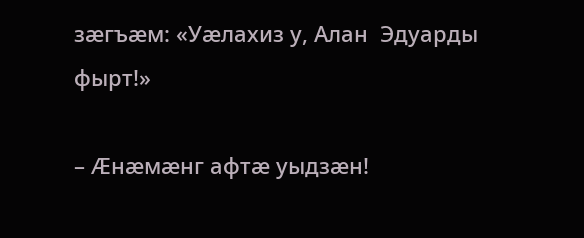зӕгъӕм: «Уӕлахиз у, Алан  Эдуарды фырт!»

– Ӕнӕмӕнг афтӕ уыдзӕн!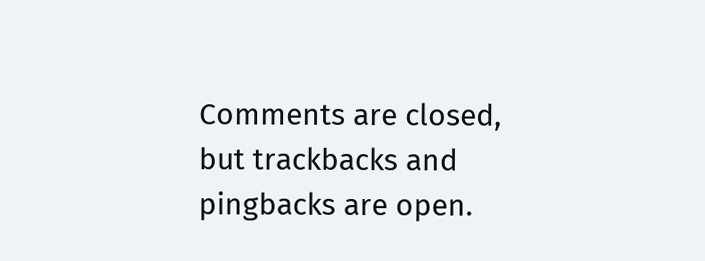Comments are closed, but trackbacks and pingbacks are open.